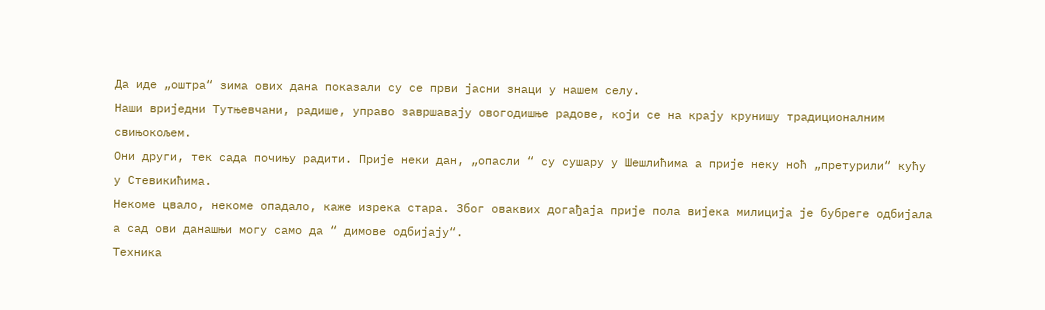Да иде „оштра“ зима ових дана показали су се први јасни знаци у нашем селу.
Наши вриједни Тутњевчани, радише, управо завршавају овогодишње радове, који се на крају крунишу традиционалним свињокољем.
Они други, тек сада почињу радити. Прије неки дан, „опасли “ су сушару у Шешлићима а прије неку ноћ „претурили“ кућу у Стевикићима.
Некоме цвало, некоме опадало, каже изрека стара. Због оваквих догађаја прије пола вијека милиција је бубреге одбијала а сад ови данашњи могу само да “ димове одбијају“.
Техника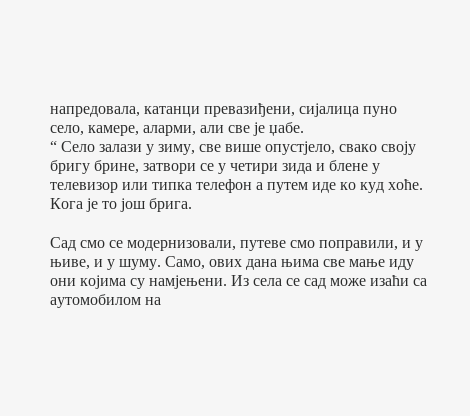напредовала, катанци превазиђени, сијалица пуно село, камере, аларми, али све је џабе.
“ Село залази у зиму, све више опустјело, свако своју бригу брине, затвори се у четири зида и блене у телевизор или типка телефон а путем иде ко куд хоће. Кога је то још брига.

Сад смо се модернизовали, путеве смо поправили, и у њиве, и у шуму. Само, ових дана њима све мање иду они којима су намјењени. Из села се сад може изаћи са аутомобилом на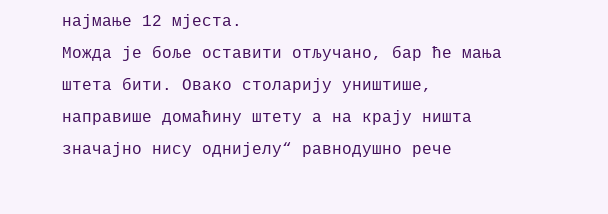најмање 12 мјеста.
Можда је боље оставити отључано, бар ће мања штета бити. Овако столарију уништише, направише домаћину штету а на крају ништа значајно нису однијелу“ равнодушно рече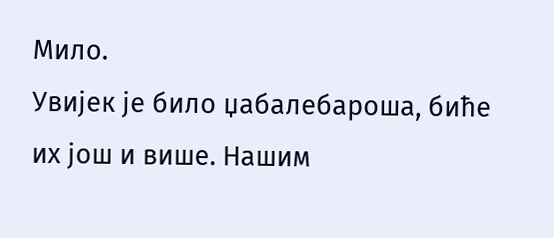Мило.
Увијек је било џабалебароша, биће их још и више. Нашим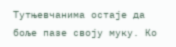Тутњевчанима остаје да боље пазе своју муку. Ко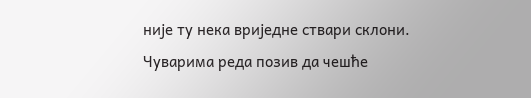није ту нека вриједне ствари склони.
Чуварима реда позив да чешће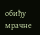обиђу мрачне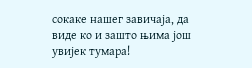сокаке нашег завичаја, да виде ко и зашто њима још увијек тумара!